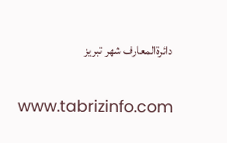دائرةالمعارف شهر تبريز

www.tabrizinfo.com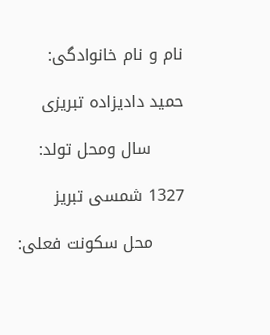نام و نام خانوادگی:

حميد داديزاده تبريزی

      سال ومحل تولد:

1327 شمسی تبريز

      محل سکونت فعلی: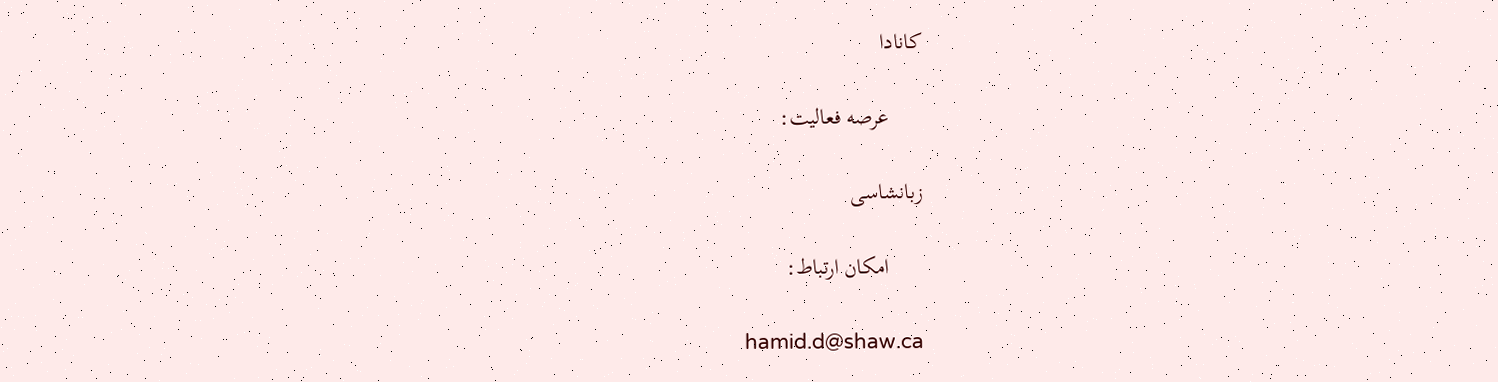کانادا

      عرصه فعاليت:

زبانشاسی

      امکان ارتباط:

hamid.d@shaw.ca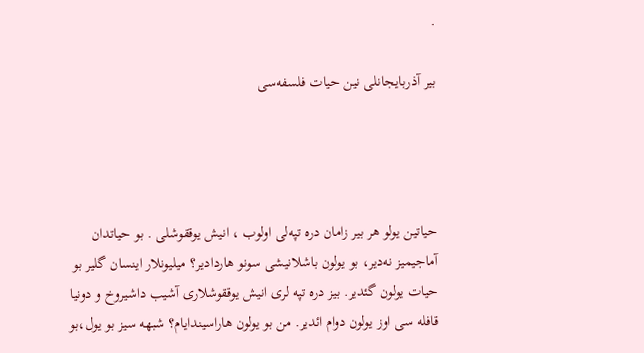.

بير آذربايجانلی ‌نين حيات فلسفه‌سی




حياتين يولو هر بير زامان دره تپه‌لی اولوب ، انيش يوققوشلی . بو حياتدان آماجيميز نه‌دير، بو يولون باشلانيشی سونو هاردادير؟ ميليونلار اينسان گلير بو حيات يولون گئدير. بيز دره تپه لری انيش يوققوشلاری آشيب داشيروخ و دونيا قافله سی اوز يولون دوام ائدير. من بو يولون هاراسيندايام؟ شبهه سيز بو يول،بو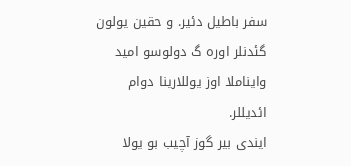سفر باطيل دئير. و حقين يولون گئدنلر اوره گ دولوسو اميد وايناملا اوز يوللارينا دوام ائديللر.
ايندی بير گوز آچيب بو يولا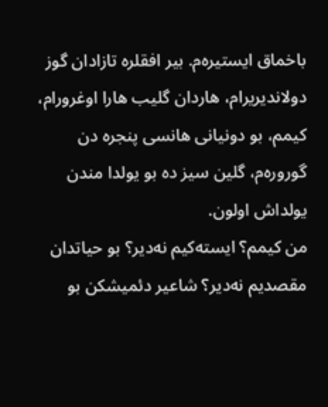باخماق ايستيره‌م. بير افقلره تازادان گوز دولانديريرام، هاردان گليب هارا اوغرورام، کيمم، بو دونيانی هانسی پنجره دن گوروره‌م، گلين سيز ده بو يولدا مندن يولداش اولون.
من کيمم؟ ايسته‌کيم نه‌دير؟ بو حياتدان مقصديم نه‌دير؟ شاعير دئميشکن بو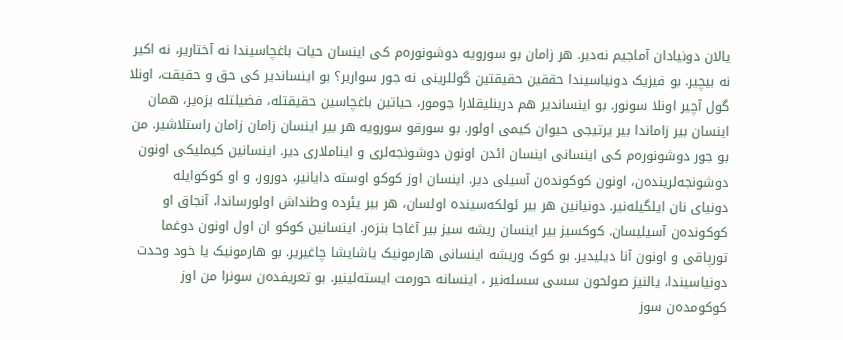يالان دونيادان آماجيم نه‌دير. هر زامان بو سورويه دوشونوره‌م کی اينسان حيات باغچاسيندا نه آختارير، نه اکير نه بيچير. بو فيزيک دونياسيندا حققين حقيقتين گوللرينی نه جور سوارير؟ بو اينساندير کی حق و حقيقت، اونلا گول آچير اونلا سونور. بو اينساندير هم درينليقلارا جومور، حياتين باغچاسين حقيقتله، فضيلتله بزه‌ير، همان اينسان بير زاماندا بير يرتيجی حيوان کيمی اولور. بو سورقو سورويه هر بير اينسان زامان زامان راستلاشير. من بو جور دوشونوره‌م کی اينسانی اينسان ائدن اونون دوشونجه‌لری و ايناملاری ‌دير. اينسانين کيمليکی اونون دوشونجه‌لرينده‌ن، اونون کوکونده‌ن آسيلی ‌دير. اينسان اوز کوکو اوسته دايانير، دورور، و او کوکوايله دونيای ‌نان ايلگيله‌نير. دونيانين هر بير ئولکه‌سينده اولسان، هر بير يئرده وطنداش اولورساندا، آنجاق او کوکوند‌ه‌ن آسيليسان. کوکسيز بير اينسان ريشه سيز بير آغاجا بنزه‌ر. اينسانين کوکو ان اول اونون دوغما تورپاقی و اونون آنا ديليدير. بو کوک وريشه اينسانی هارمونيک ياشايشا چاغيرير. بو هارمونيک يا خود وحدت دونياسيندا، يالنيز صولحون سسی سسله‌نير ، اينسانه حورمت ايسته‌لينير. بو تعريفد‌ه‌ن سونرا من اوز کوکومد‌ه‌ن سوز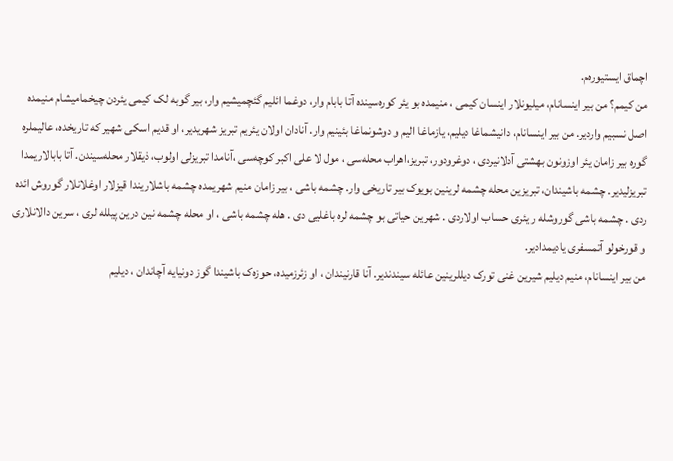اچماق ايستيور‌ه‌م.
من کيمم؟ من بير اينسانام، ميليونلار اينسان کيمی ، منيمده بو يئر کوره‌سينده آتا بابام وار، دوغما ائليم گئچميشيم وار، بير گوبه لک کيمی يئردن چيخماميشام منيمده اصل نسبيم واردير. من بير اينسانام، دانيشماغا ديليم، يازماغا اليم و دوشونماغا بئينيم وار. آنادان اولان يئريم تبريز شهريدير، او قديم اسکی شهير که تاريخده، عاليملره گوره بير زامان يئر اوزونون بهشتی آدلانيردی ، دوغرودور، تبريز،اهراب محله‌سی ، مول لا علی اکبر کوچه‌سی ،آنامدا تبريزلی اولوب، ذيقلار محله‌سيندن. آتا بابالاريمدا تبريزليدير. چشمه باشيندان، تبريزين محله چشمه لرينين بويوک بير تاريخی وار. چشمه باشی ، بير زامان منيم شهريمده چشمه باشلاريندا قيزلار اوغلانلار گوروش ائده ردی . چشمه باشی گوروشله ر يئری حساب اولاردی . شهرين حياتی بو چشمه لره باغليی ‌دی . هله چشمه باشی ، او محله چشمه نين درين پيلله لری ، سرين دالانلاری و قورخولو آتمسفری ياديمدادير.
من بير اينسانام، منيم ديليم شيرين غنی تورک ديللرينين عائله سيند‌ندير. آنا قارنيندان ، او زئرزميده، حوزه‌ک باشيندا گوز دونيايه آچاندان ، ديليم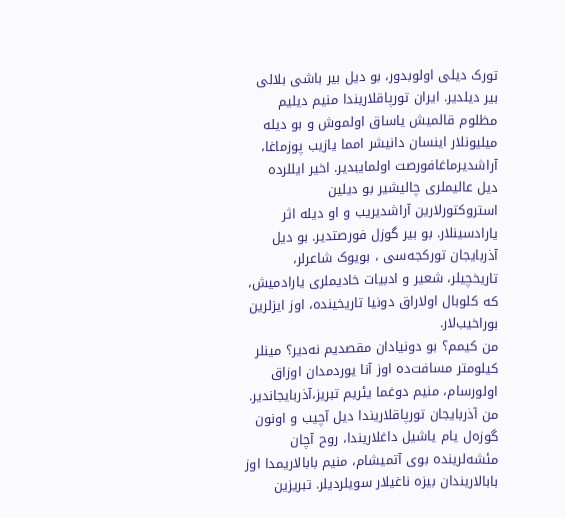تورک ديلی اولوبدور، بو ديل بير باشی بلالی بير ديلدير. ايران تورپاقلاريندا منيم ديليم مظلوم قالميش ياساق اولموش و بو ديله ميليونلار اينسان دانيشر امما يازيب پوزماغا، آراشديرماغا‌فورصت اولمايبدير. اخير ايللرده ديل عاليملری چاليشير بو ديلين استروکتورلارين آراشديريب و او ديله اثر يارادسينلار. بو بير گوزل فورصتدير. بو ديل آذربايجان تورکجه‌سی ، بويوک شاعرلر، تاريخچيلر، شعير و ادبيات خاديملری يارادميش، که کلوبال اولاراق دونيا تاريخينده، اوز ايزلرين بوراخيب‌لار.
من کيمم؟ بو دونيادان مقصديم نه‌دير؟ مينلر کيلومتر مسافت‌ده اوز آنا يوردمدان اوزاق اولورسام، منيم دوغما يئريم تبريز،آذربايجاندير. من آذربايجان تورپاقلاريندا ديل آچيب و اونون گوز‌ه‌ل يام ياشيل داغلاريندا، روح آچان مئشه‌لرينده بوی آتميشام، منيم بابالاريمدا اوز بابالاريندان بيزه ناغيلار سويلرديلر. تبريزين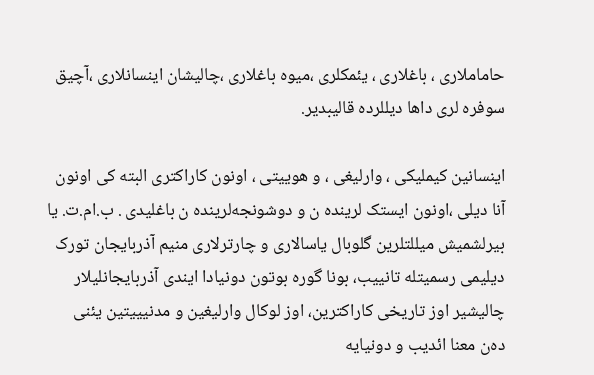حاماملاری ، باغلاری ، يئمکلری ،ميوه باغلاری ،چاليشان اينسانلاری ،آچيق سوفره لری داها ديللرده قاليبدير.

اينسانين کيمليکی ، وارليغی ، و هوييتی ، اونون کاراکتری البته کی اونون آنا ديلی ،اونون ايستک لريند‌ه ن و دوشونجه‌لريند‌‌ه ن باغليدی . ب.ام.ت. يا بيرلشميش ميللتلرين گلوبال ياسالاری و چارترلاری منيم آذربايجان تورک ديليمی رسميتله تانييب، بونا گوره بوتون دونيادا ايندی آذربايجانليلار چاليشير اوز تاريخی کاراکترين، اوز لوکال وارليغين و مدنيييتين يئنی ده‌ن معنا ائديب و دونيايه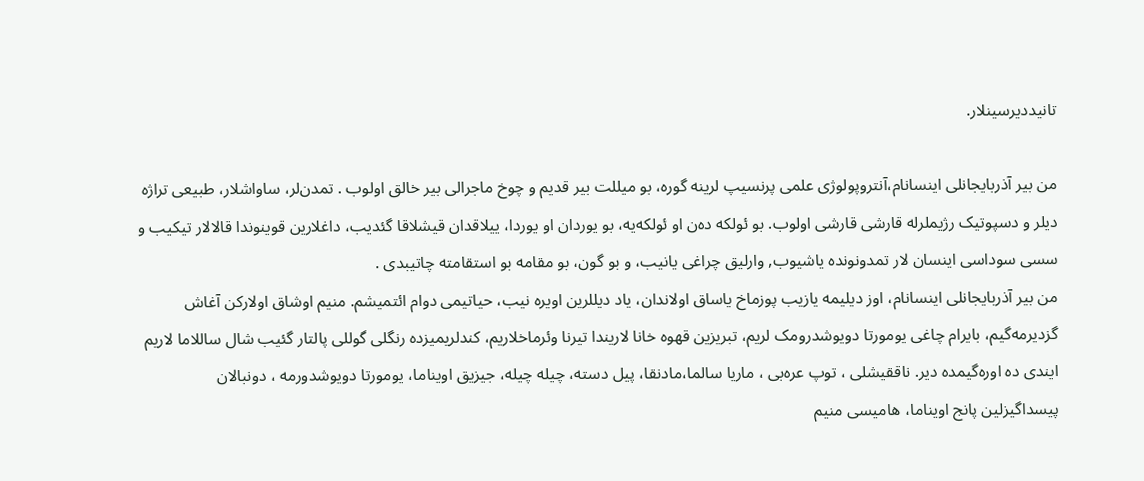تانيدديرسينلار.

من بير آذربايجانلی اينسانام،آنتروپولوژی علمی پرنسيپ لرينه گوره، بو ميللت بير قديم و چوخ ماجرالی بير خالق اولوب . تمدن‌لر، ساواشلار، طبيعی تراژه ديلر و دسپوتيک رژيملرله قارشی قارشی اولوب. بو ئولکه ده‌ن او ئولکه‌يه، بو يوردان او يوردا، ييلاقدان قيشلاقا گئديب، داغلارين قوينوندا قالالار تيکيب و سسی سوداسی اينسان لار تمدونونده ياشيوب, وارليق چراغی يانيب، و بو گون، بو مقامه بو استقامته چاتيبدی .
من بير آذربايجانلی اينسانام، اوز ديليمه يازيب پوزماخ ياساق اولاندان، ياد ديللرين اويره نيب، حياتيمی دوام ائتميشم. منيم اوشاق اولارکن آغاش گزديرمه‌گيم، بايرام چاغی يومورتا دويوشدرومک لريم، تبريزين قهوه خانا لاريندا تيرنا وئرماخلاريم، کندلريميزده رنگلی گوللی پالتار گئيب شال ساللاما لاريم ايندی ده اوره‌گيمده دير. ناققيشلی ، توپ عره‌بی ، ماريا سالما،مادنقا، پيل دسته، چيله چيله، جيزيق اويناما، يومورتا دويوشدورمه ، دونبالان پيسداگيزلين پانج اويناما، هاميسی منيم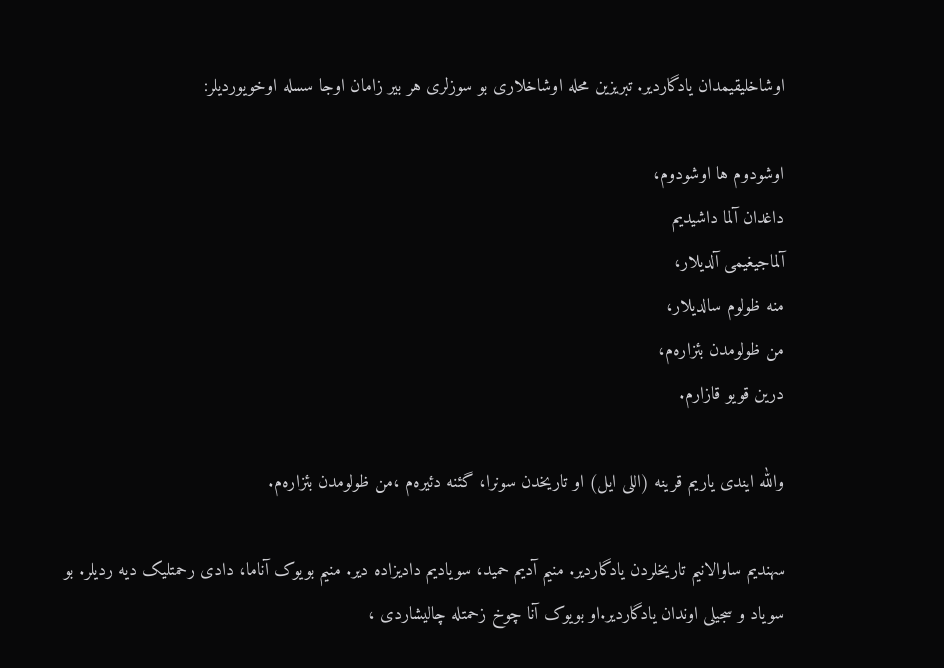اوشاخليقيمدان يادگاردير. تبريزين محله اوشاخلاری بو سوزلری هر بير زامان اوجا سسله اوخويورديلر:

اوشودوم ها اوشودوم،
داغدان آلما داشيديم
آلماجيغيمی آلديلار،
منه ظولوم سالديلار،
من ظولومدن بئزار‌ه‌م،
درين قويو قازارم.

والله ايندی ياريم قرينه (اللی ايل) او تاريخدن سونرا، گئنه دئيره‌م ،من ظولومدن بئزاره‌م.

سهنديم ساوالانيم تاريخلردن يادگاردير. منيم آديم حميد، سوياديم داديزاده دير. منيم بويوک آناما، دادی رحمتليک ديه رديلر. بو سوياد و سجيلی اوندان يادگاردير.او بويوک آنا چوخ زحمتله چاليشاردی ،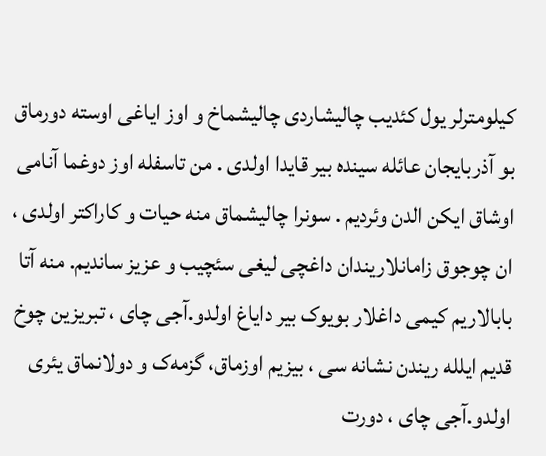کيلومترلر يول کئديب چاليشاردی چاليشماخ و اوز اياغی اوسته دورماق بو آذربايجان عائله سينده بير قايدا اولدی . من تاسفله اوز دوغما آنامی اوشاق ايکن الدن وئرديم . سونرا چاليشماق منه حيات و کاراکتر اولدی ، ان چوجوق زامانلاريندان داغچی ليغی سئچيب و عزيز سانديم. منه آتا بابالاريم کيمی داغلار بويوک بير داياغ اولدو.آجی چای ، تبريزين چوخ قديم ايلله ريندن نشانه سی ، بيزيم اوزماق، گزمه‌ک و دولانماق يئری اولدو.آجی چای ، دورت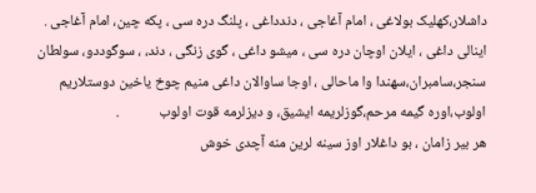داشلار،کهليک بولاغی ، امام آغاجی ، دندداغی ، پلنگ دره سی ، پکه چين، امام آغاجی . اينالی داغی ، ايلان اوچان دره سی ، ميشو داغی ، گوی زنگی ، دند، ، سوگوددو، سولطان سنجر،سامبران،سهندا وا ماحالی ، اوجا ساوالان داغی منيم چوخ ياخين دوستلاريم اولوب،اوره گيمه مرحم،گوزلريمه ايشيق، و ديزلرمه قوت اولوب            .
هر بير زامان ، بو داغلار اوز سينه لرين منه آچدی خوش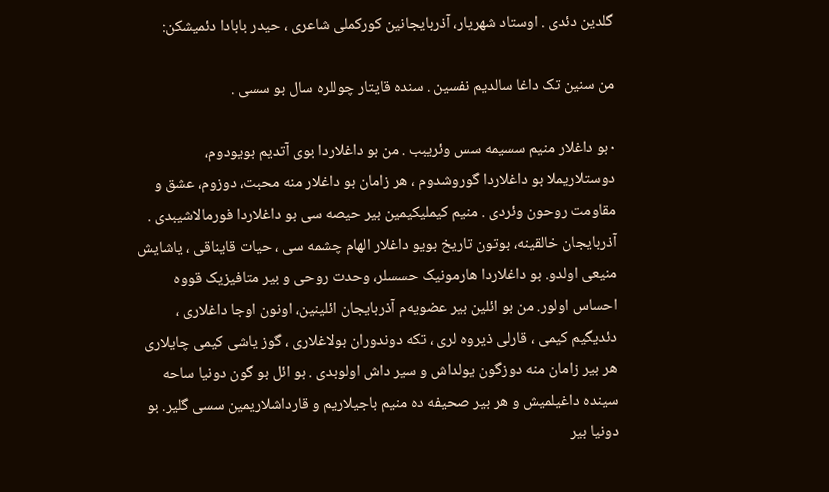گلدين دئدی . اوستاد شهريار، آذربايجانين کورکملی شاعری ، حيدر بابادا دئميشکن:

من سنين تک داغا سالديم نفسين . سنده قايتار چوللره سال بو سسی .

۰بو داغلار منيم سسيمه سس وئريبب . من بو داغلاردا بوی آتديم بويودوم، دوستلاريملا بو داغلاردا گوروشدوم ، هر زامان بو داغلار منه محبت، دوزوم، عشق و مقاومت روحون وئردی . منيم کيمليکيمين بير حيصه سی بو داغلاردا فورمالاشيبدی . آذربايجان خالقينه، بوتون تاريخ بويو داغلار الهام چشمه سی ، حيات قايناقی ، ياشايش منيعی اولدو. بو داغلاردا هارمونيک حسسلر، وحدت روحی و بير متافيزيک قووه احساس اولور. من بو ائلين بير عضويه‌م آذربايجان ائلينين، اونون اوجا داغلاری ، دئديگيم کيمی ، قارلی ذيروه لری ، تکه دوندوران بولاغلاری ، گوز ياشی کيمی چايلاری هر بير زامان منه دوزگون يولداش و سير داش اولوبدی . بو ائل بو گون دونيا ساحه سينده داغيلميش و هر بير صحيفه ده منيم باجيلاريم و قارداشلاريمين سسی گلير. بو دونيا بير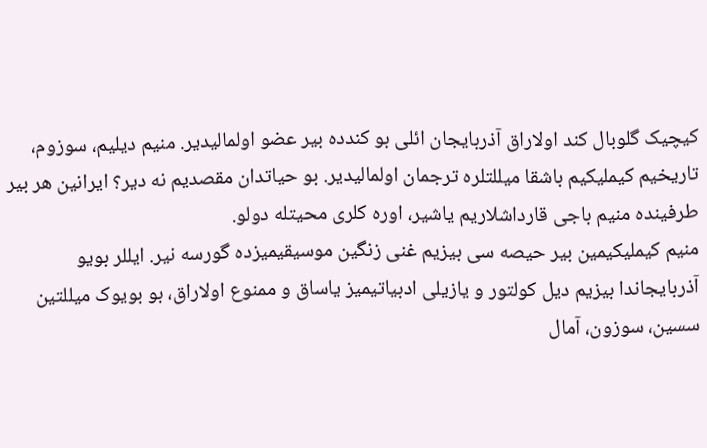کيچيک گلوبال کند اولاراق آذربايجان ائلی بو کندده بير عضو اولماليدير. منيم ديليم، سوزوم، تاريخيم کيمليکيم باشقا ميللتلره ترجمان اولماليدير. بو حياتدان مقصديم نه دير؟ ايرانين هر بير طرفينده منيم باجی قارداشلاريم ياشير، اور‌ه کلری محيتله دولو.
منيم کيمليکيمين بير حيصه سی بيزيم غنی زنگين موسيقيميزده گورسه نير. ايللر بويو آذربايجاندا بيزيم ديل کولتور و يازيلی ادبياتيميز ياساق و ممنوع اولاراق، بو بويوک ميللتين سسين، سوزون، آمال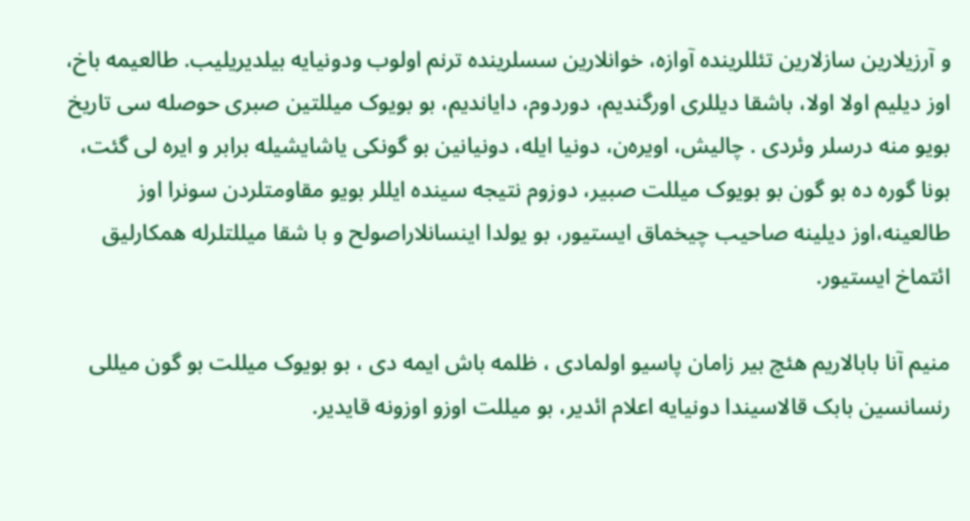و آرزيلارين سازلارين تئللرينده آوازه، خوانلارين سسلرينده ترنم اولوب ودونيايه بيلديريليب. طالعيمه باخ، اوز ديليم اولا اولا، باشقا ديللری اورگنديم، دوردوم، دايانديم، بو بويوک ميللتين صبری حوصله سی تاريخ بويو منه درسلر وئردی . چاليش، اويره‌ن، دونيا ايله، دونيانين بو گونکی ياشايشيله برابر و ايره لی گئت، بونا گوره ده بو گون بو بويوک ميللت صبير، دوزوم نتيجه سينده ايللر بويو مقاومتلردن سونرا اوز طالعينه،اوز ديلينه صاحيب چيخماق ايستيور، بو يولدا اينسانلاراصولح و با شقا ميللتلرله همکارليق ائتماخ ايستيور.

منيم آنا بابالاريم هئچ بير زامان پاسيو اولمادی ، ظلمه باش ايمه دی ، بو بويوک ميللت بو گون ميللی رنسانسين بابک قالاسيندا دونيايه اعلام ائدير، بو ميللت اوزو اوزونه قايدير.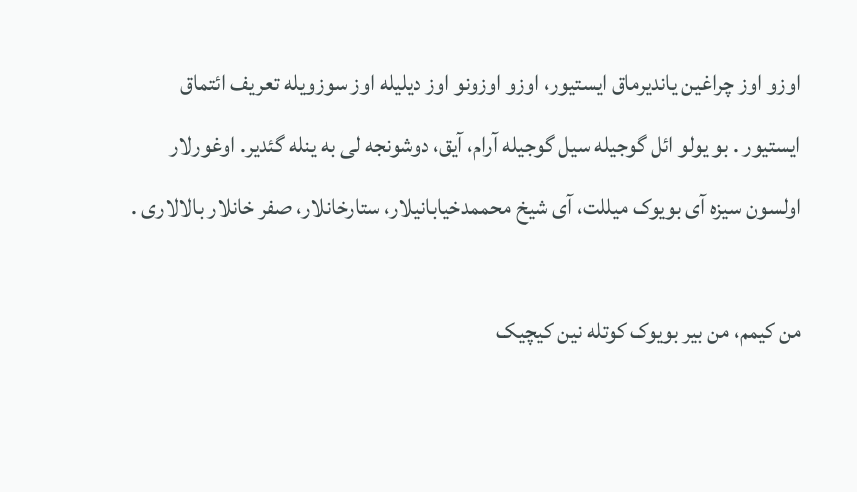اوزو اوز چراغين يانديرماق ايستيور، اوزو اوزونو اوز ديليله اوز سوزويله تعريف ائتماق ايستيور . بو يولو ائل گوجيله سيل گوجيله آرام، آيق، دوشونجه لی به ينله گئدير. اوغورلار اولسون سيزه آی بويوک ميللت، آی شيخ محممدخيابانيلار، ستارخانلار، صفر خانلار بالالاری .

من کيمم، من بير بويوک کوتله نين کيچيک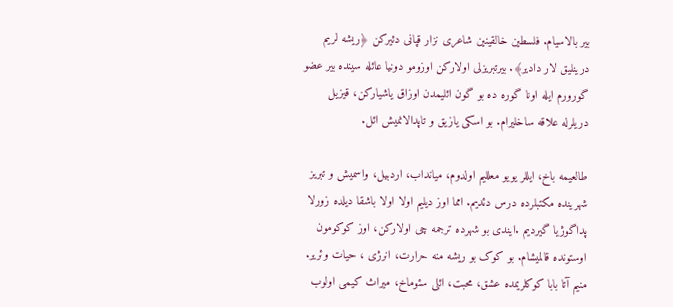بير بالاسيام. فلسطين خالقينين شاعری نزار قپانی دئيرکن ﴿ريشه لريم درينليق لار دادير﴾. بيرتبريزلی اولارکن اوزومو دونيا عائله سينده بير عضو گورورم ايله اونا گوره ده بو گون ائليمدن اوزاق ياشيارکن، قيزيل دريلرله علاقه ساخليرام. بو اسکی يازيق و تاپدالانميش ائل.

طالعيمه باخ، ايللر يويو معلليم اولدوم، ميانداب، اردبيل، واسميش و تبريز شهرينده مکتبلرده درس دئديم. امما اوز ديليم اولا اولا باشقا ديلده زورلا پداگوژيا گيرديم .ايندی بو شهرده ترجمه چی اولارکن، اوز کوکومون اوستونده قالميشام. بو کوک بو ريشه منه حرارت، انرژی ، حيات وئرير. منيم آتا بابا کوکلريمده عشق، محبت، ائلی سئوماخ، ميراث کيمی اولوب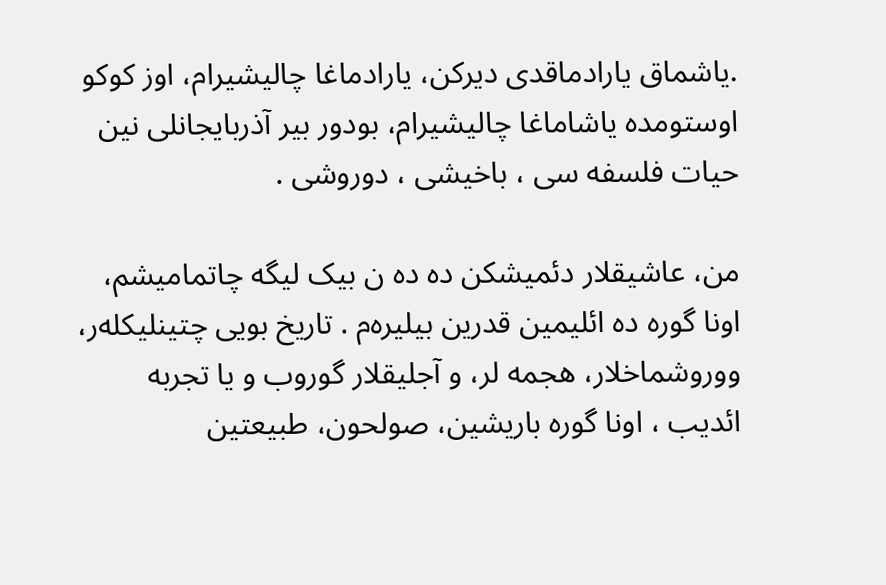.ياشماق يارادماقدی ديرکن، يارادماغا چاليشيرام، اوز کوکو اوستومده ياشاماغا چاليشيرام، بودور بير آذربايجانلی نين حيات فلسفه سی ، باخيشی ، دوروشی .

من، عاشيقلار دئميشکن ده ده ن بيک ليگه چاتماميشم، اونا گوره ده ائليمين قدرين بيليره‌م . تاريخ بويی چتينليکله‌ر، ووروشماخلار، هجمه لر، و آجليقلار گوروب و يا تجربه ائديب ، اونا گوره باريشين، صولحون، طبيعتين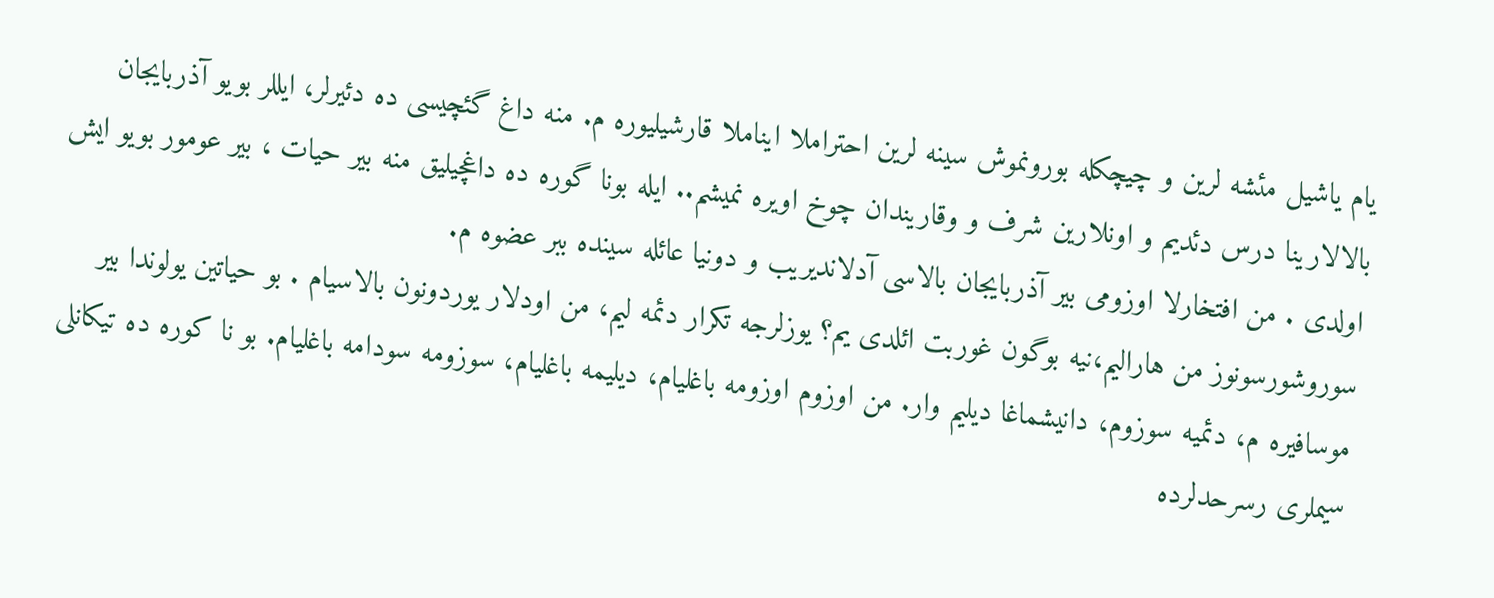يام ياشيل مئشه لرين و چيچکله بورونموش سينه لرين احتراملا ايناملا قارشيليوره م. منه داغ گئچيسی ‌ده دئيرلر، ايللر بويو آذربايجان بالالارينا درس دئديم و اونلارين شرف و وقاريندان چوخ اويره نميشم.. ايله بونا گوره ده داغچيليق منه بير حيات ، بير عومور بويو ايش اولدی . من افتخارلا اوزومی بير آذربايجان بالاسی آدلانديريب و دونيا عائله سينده ببر عضوه م.
سوروشورسونوز من هاراليم،نيه بوگون غوربت ائلدی ‌يم؟ يوزلرجه تکرار دئمه ليم، من اودلار يوردونون بالاسيام . بو حياتين يولوندا بير موسافيره م، دئميه سوزوم، دانيشماغا ديليم وار. من اوزوم اوزومه باغليام، ديليمه باغليام، سوزومه سودامه باغليام. بو نا کوره ده تيکانلی سيملری رسرحدلرده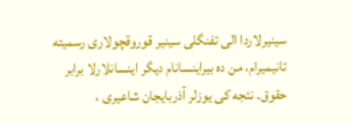سينيرلاردا الی تفنگلی سينير قوروقچولاری رسميته تانيميرام، من ده بيراينسانام ديگر اينسانلارلا برابر حقوق. نئجه کی يوزلر آذربايجان شاعيری ،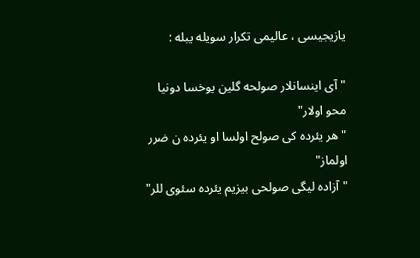يازيجيسی ، عاليمی تکرار سويله يبله :

"آی اينسانلار صولحه گلين يوخسا دونيا محو اولار"
"هر يئرده کی صولح اولسا او يئرده ن ضرر اولماز"
"آزاده ليگی صولحی بيزيم يئرده سئوی للر"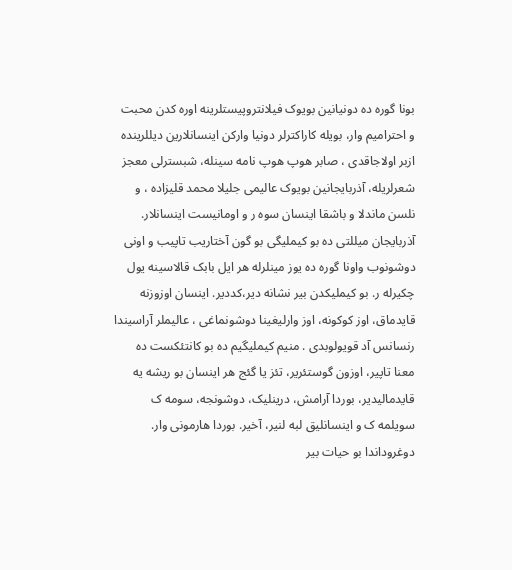بونا گوره ده دونيانين بويوک فيلانتروپيستلرينه اوره کدن محبت و احتراميم وار، بويله کاراکترلر دونيا وارکن اينسانلارين ديللرينده ازبر اولاجاقدی ، صابر هوپ هوپ نامه سينله، شبسترلی معجز شعرلريله، آذربايجانين بويوک عاليمی جليلا محمد قليزاده ، و نلسن ماندلا و باشقا اينسان سوه ر و اومانيست اينسانلار. آذربايجان ميللتی ده بو کيمليگی بو گون آختاريب تاپيب و اونی دوشونوب واونا گوره ده يوز مينلرله هر ايل بابک قالاسينه يول چکيرله ر. بو کيمليکدن بير نشانه دير،کددير. اينسان اوزوزنه قايدماق، اوز کوکونه، اوز وارليغينا دوشونماغی ، عاليملر آراسيندا رنسانس آد قويولوبدی . منيم کيمليگيم ده بو کانتئکست ده معنا تاپير، اوزون گوستئرير، تئز يا گئج هر اينسان بو ريشه يه قايدماليدير، بوردا آرامش، درينليک، دوشونجه، سومه ک سويلمه ک و اينسانليق لبه لنير، آخير. بوردا هارمونی وار. دوغروداندا بو حيات بير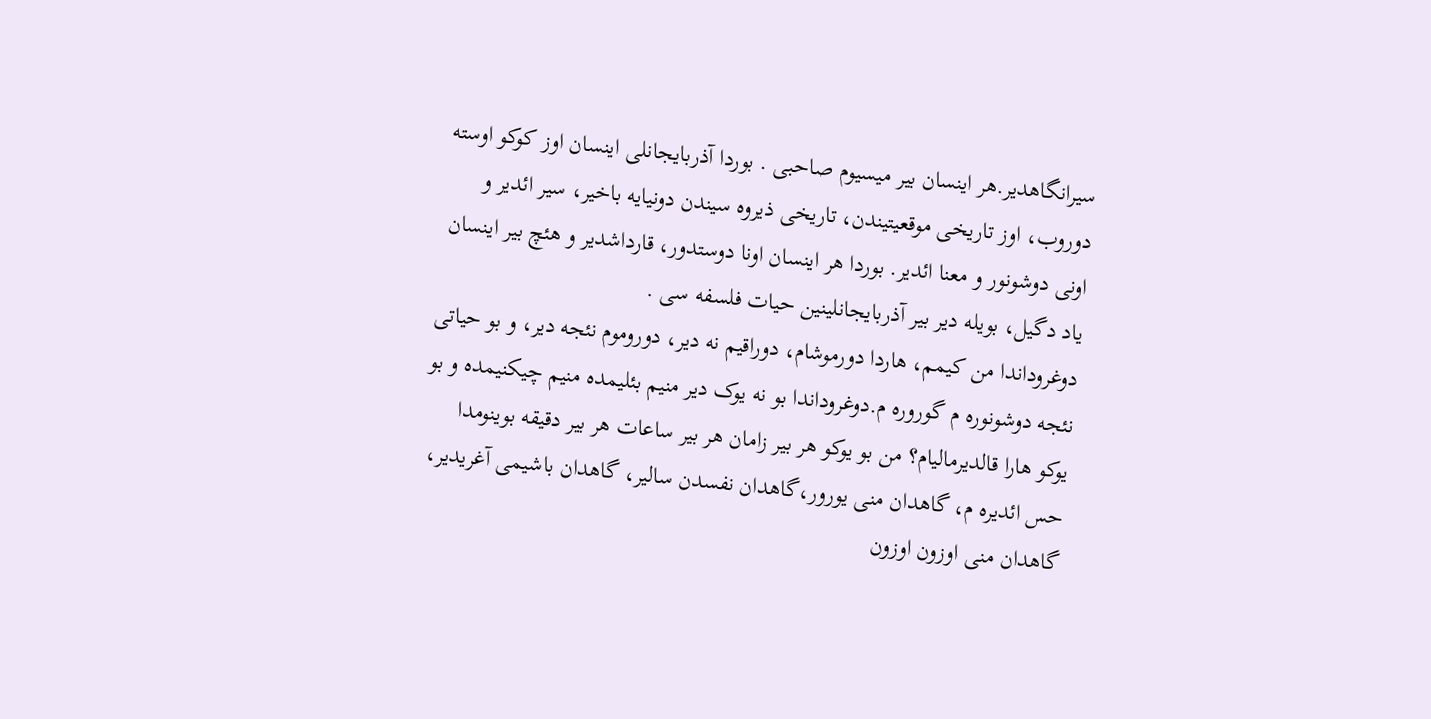سيرانگاهدير.هر اينسان بير ميسيوم صاحبی . بوردا آذربايجانلی اينسان اوز کوکو اوسته دوروب، اوز تاريخی موقعيتيندن، تاريخی ذيروه سيندن دونيايه باخير، سير ائدير و اونی دوشونور و معنا ائدير. بوردا هر اينسان اونا دوستدور، قارداشدير و هئچ بير اينسان ياد دگيل، بويله دير بير آذربايجانلينين حيات فلسفه سی .
دوغروداندا من کيمم، هاردا دورموشام، دوراقيم نه دير، دوروموم نئجه دير، و بو حياتی نئجه دوشونوره م گوروره م.دوغروداندا بو نه يوک دير منيم بئليمده منيم چيکنيمده و بو يوکو هارا قالديرماليام؟ من بو يوکو هر بير زامان هر بير ساعات هر بير دقيقه بوينومدا حس ائديره م، گاهدان منی يورور،گاهدان نفسدن سالير، گاهدان باشيمی آغريدير، گاهدان منی اوزون اوزون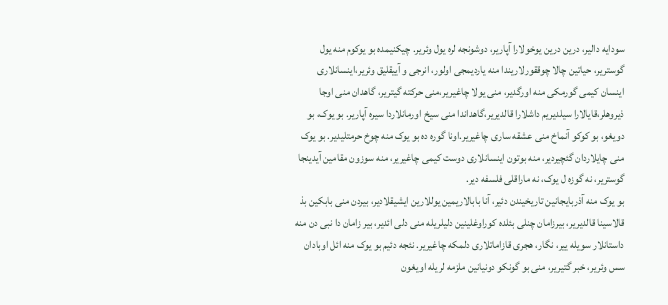سودايه دالير، درين درين يوخولارا آپارير، دوشونجه لره يول وئرير. چيکنيمده بو يوکوم منه يول گوسترير، حياتين چالا چوققورلاريندا منه يارديمجی اولور، انرجی و آييقليق وئرير،اينسانلاری اينسان کيمی گورمکی منه اورگدير، منی يولا چاغيرير،منی حرکته گيترير، گاهدان منی اوجا ذيروهلر،قايالارا سيلديريم داشلارا قالديرير،گاهداندا منی سيخ اورمانلاردا سيره آپارير. بو يوک، بو دويغو، بو کوکو آنماخ منی عشقه ساری چاغيرير.اونا گوره ده بو يوک منه چوخ حرمتليدير. بو يوک منی چايلاردان گئچيردير، منه بوتون اينسانلاری دوست کيمی چاغيرير، منه سوزون مقامين آيدينجا گوسترير، نه گوزه ل يوک، نه ماراقلی فلسفه دير.
بو يوک منه آذربايجانين تاريخيندن دئير، آنا بابالاريمين يوللارين ايشيقلادير، بيردن منی بابکين بذ قالاسينا قالديرير، بيرزامان چنلی بئلده کوراوغلينين دليلريله منی دلی ائدير، بير زامان دا نبی دن منه داستانلار سويله يير، نگار، هجری قازاماتلاری دلمکه چاغيرير. نئجه دئيم بو يوک منه ائل اوبادان سس وئرير، خبر گتيرير، منی بو گونکو دونيانين ملزمه لريله اويغون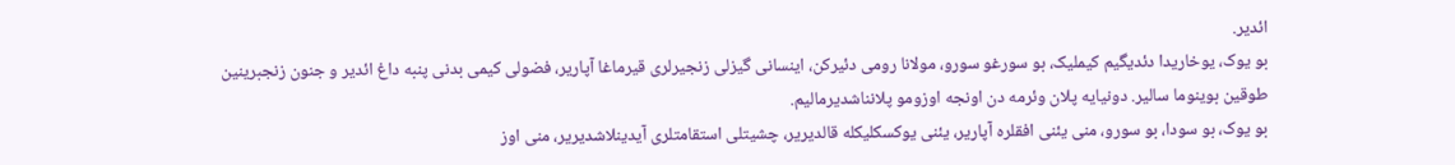ائدير.
بو يوک، يوخاريدا دئديگيم کيمليک، بو سورغو سورو، مولانا رومی دئيرکن، اينسانی گيزلی زنجيرلری قيرماغا آپارير، فضولی کيمی بدنی پنبه داغ ائدير و جنون زنجبرينين طوقين بوينوما سالير. دونيايه پلان وئرمه دن اونجه اوزومو پلانناشديرماليم.
بو يوک، بو سودا، بو سورو، منی يئنی افقلره آپارير، يئنی يوکسکليکله قالديرير، چشيتلی استقامتلری آيدينلاشديرير، منی اوز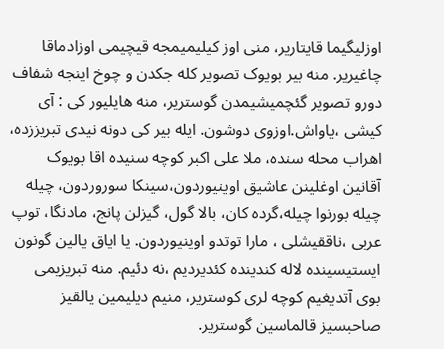اوزليگيما قايتارير، منی اوز کيليميمجه قيچيمی اوزادماقا چاغيرير. منه بير بويوک تصوير کله جکدن و چوخ اينجه شفاف دورو تصوير گئچميشيمدن گوسترير، منه هايليور کی : آی کيشی ،ياواش.اوزوی دوشون. ايله بير کی دونه نيدی تبريززده، اهراب محله سنده، ملا علی اکبر کوچه سنيده اقا بويوک آقانين اوغلينن عاشيق اوينيوردون،سينکا سوروردون، چيله چيله بورنوا چيله،گرده کان، بالا گول، گيزلن پانج، مادنگا، توپ عربی ،ناققيشلی ، مارا توتدو اوينيوردون. يا اياق يالين گونون ايستيسينده لاله کندينده کئديرديم ،نه دئيم. منه تبريزيمی بوی آتديغيم کوچه لری کوسترير، منيم ديليمين يالقيز صاحبسيز قالماسين گوسترير.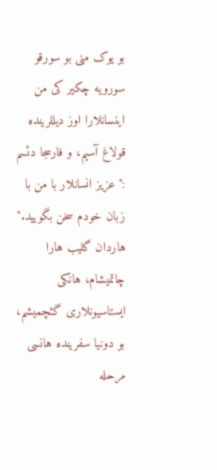بو يوک منی بو سورقو سورويه چکير کی من اينسانلارا اوز ديللرينده قولاغ آسيم، و فارسجا دئسم :"عزيز انسانلار با من با زبان خودم سخن بگوييد." هاردان گليب هارا چاتميشام، هانکی ايستاسيونلاری گئچميشم، بو دونيا سفرينده هانسی مرحله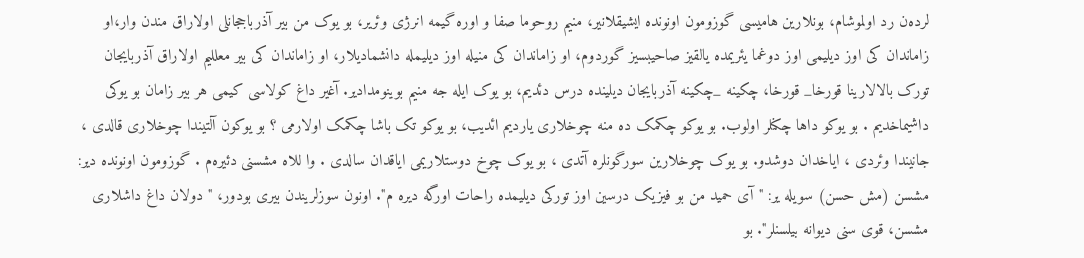لرده‌ن رد اولموشام، بونلارين هاميسی گوزومون اونونده ايشيقلانير، منيم روحوما صفا و اوره گيمه انرژی وئرير، بو يوک من بير آذرباججانلی اولاراق مندن وار،او زاماندان کی اوز ديليمی اوز دوغما يئريمده يالقيز صاحيبسيز گوردوم، او زاماندان کی منيله اوز ديليمله دانشماديلار، او زاماندان کی بير معلليم اولاراق آذربايجان تورک بالالارينا قورخا_ قورخا، چکينه _چکينه آذربايجان ديلينده درس دئديم، بو يوک ايله جه منيم بوينومدادير. آغير داغ کولاسی کيمی هر بير زامان بو يوکی داشيماخديم . بو يوکو داها چکنلر اولوب. بو يوکو چکمک ده منه چوخلاری يارديم ائديب، بو يوکو تک باشا چکمک اولارمی ؟ بو يوکون آلتيندا چوخلاری قالدی ، جانيندا وئردی ، اياخدان دوشدو. بو يوک چوخلارين سورگونلره آتدی ، بو يوک چوخ دوستلاريمی اياقدان سالدی . وا للاه مشسنی دئيره‌م . گوزومون اونونده دير: مشسن (مش حسن) سويله ير: "آی حميد من بو فيزيک درسين اوز تورکی ديليمده راحات اورگه ديره م". اونون سوزلريندن بيری بودور، " دولان داغ داشلاری مشسن، قوی سنی ديوانه بيلسنلر". بو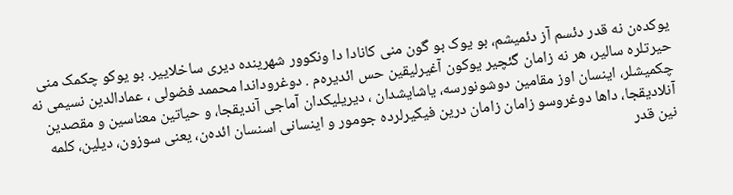يوکده‌ن نه قدر دئسم آز دئميشم، بو يوک بو گون منی کانادا دا ونکوور شهرينده ديری ساخلايير. بو يوکو چکمک منی حيرتلره سالير، هر نه زامان گئچير يوکون آغيرليقين حس ائديره‌م . دوغروداندا محممد فضولی ، عمادالدين نسيمی نه چکميشلر، اينسان اوز مقامين دوشونورسه، ياشايشدان ، ديريليکدان آماجی آنديقجا، و حياتين معناسين و مقصدين آنلاديقجا، داها دوغروسو زامان زامان درين فيکيرلرده جومور و اينسانی اسنسان ائده‌ن، يعنی سوزون، ديلين، کلمه نين قدر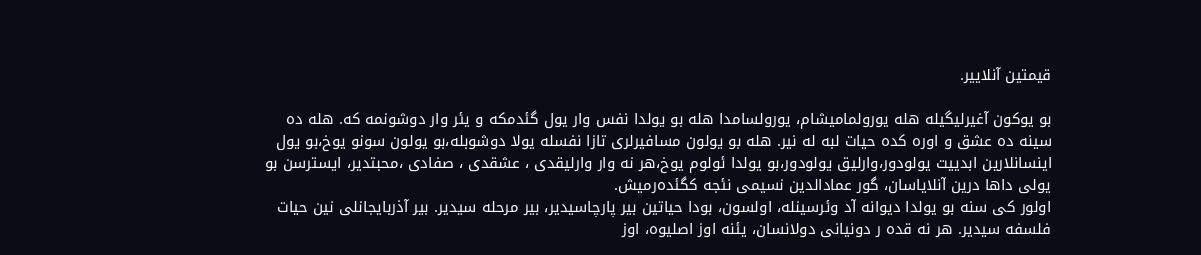قيمتين آنلايير.

بو يوکون آغيرليگيله هله يورولماميشام، يورولسامدا هله بو يولدا نفس وار يول گئدمکه و يئر وار دوشونمه که. هله ده سينه ده عشق و اوره کده حيات لبه له نير. هله بو يولون مسافيرلری تازا نفسله يولا دوشوبله،بو يولون سونو يوخ،بو يول اينسانلارين ابدييت يولودور،وارليق يولودور،بو يولدا ئولوم يوخ،هر نه وار وارليقدی ، عشقدی ، صفادی ،محبتدير، ايسترسن بو يولی داها درين آنلاياسان، گور عمادالدين نسيمی نئجه کگئده‌رميش.
اولور کی سنه بو يولدا ديوانه آد وئرسينله، اولسون، بودا حياتين بير پارچاسيدير، بير مرحله سيدير. بير آذربايجانلی نين حيات فلسفه سيدير. هر نه قده ر دونيانی دولانسان، يئنه اوز اصليوه، اوز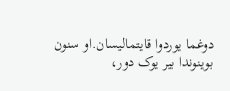دوغما يوردوا قايتماليسان.او سنون بوينوندا بير يوک دور،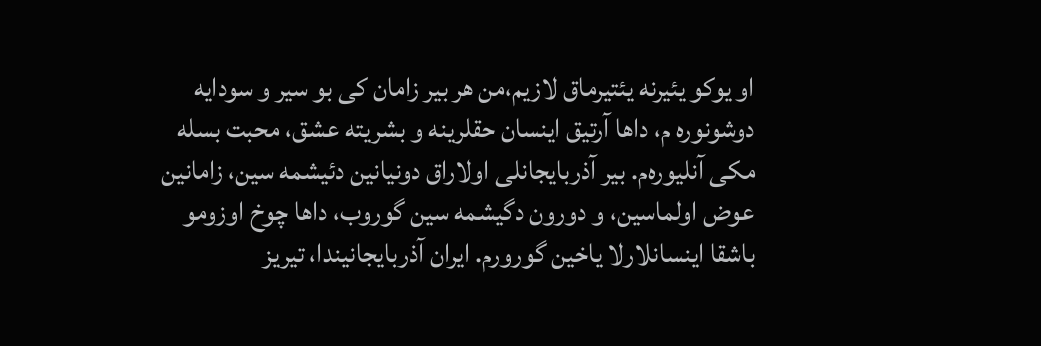او يوکو يئيرنه يئتيرماق لازيم،من هر بير زامان کی بو سير و سودايه دوشونوره م، داها آرتيق اينسان حقلرينه و بشريته عشق، محبت بسله مکی آنليوره‌م. بير آذربايجانلی اولاراق دونيانين دئيشمه سين، زامانين عوض اولماسين، و دورون دگيشمه سين گوروب، داها چوخ اوزومو باشقا اينسانلارلا ياخين گورورم. ايران آذربايجانيندا، تيريز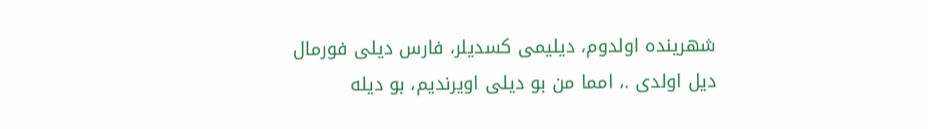شهرينده اولدوم، ديليمی کسديلر، فارس ديلی فورمال ديل اولدی .، امما من بو ديلی اويرنديم، بو ديله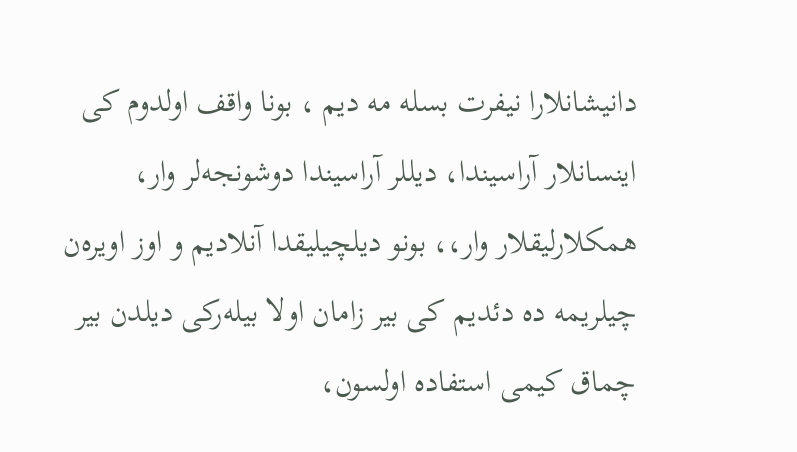دانيشانلارا نيفرت بسله مه ديم ، بونا واقف اولدوم کی اينسانلار آراسيندا، ديللر آراسيندا دوشونجه‌لر وار، همکلارليقلار وار،، بونو ديلچيليقدا آنلاديم و اوز اويره‌ن چيلريمه ده دئديم کی بير زامان اولا بيله‌رکی ديلدن بير چماق کيمی استفاده اولسون،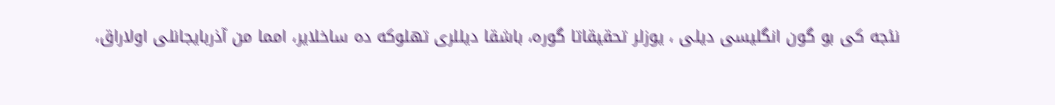نئجه کی بو گون انگليسی ديلی ، يوزلر تحقيقاتا گوره، باشقا ديللری تهلوکه ده ساخلاير، امما من آذربايجانلی اولاراق،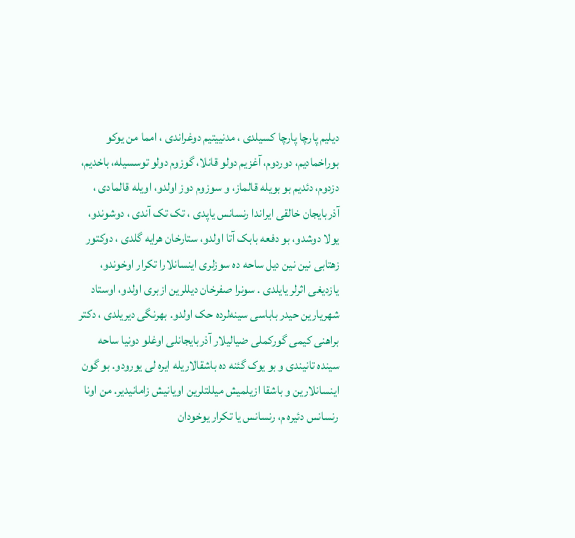ديليم پارچا پارچا کسيلدی ، مدنييتيم دوغراندی ، امما من يوکو بوراخماديم، دوردوم، آغزيم دولو قانلا، گوزوم دولو توسسيله، باخديم، دزدوم، دئديم بو بويله قالماز، و سوزوم دوز اولدو، اويله قالمادی ، آذربايجان خالقی ايراندا رنسانس ياپدی ، تک تک آندی ، دوشوندو، يولا دوشدو، بو دفعه بابک آتا اولدو، ستارخان هرايه گلدی ، دوکتور زهتابی نين نين ديل ساحه ده سوزلری اينسانلارا تکرار اوخوندو، يازديغی اثرلر يايلدی . سونرا صفرخان ديللرين ازبری اولدو، اوستاد شهريارين حيدر باباسی سينه‌لرده حک اولدو. بهرنگی ديريلدی ، دکتر براهنی کيمی گورکملی ضياليلار آذربايجانلی اوغلو دونيا ساحه سينده تانيندی و بو يوک گئنه ده باشقالاريله ايره لی يورودو. بو گون اينسانلارين و باشقا ازيلميش ميللتلرين اويانيش زامانيدير. من اونا رنسانس دئيره م، رنسانس يا تکرار يوخودان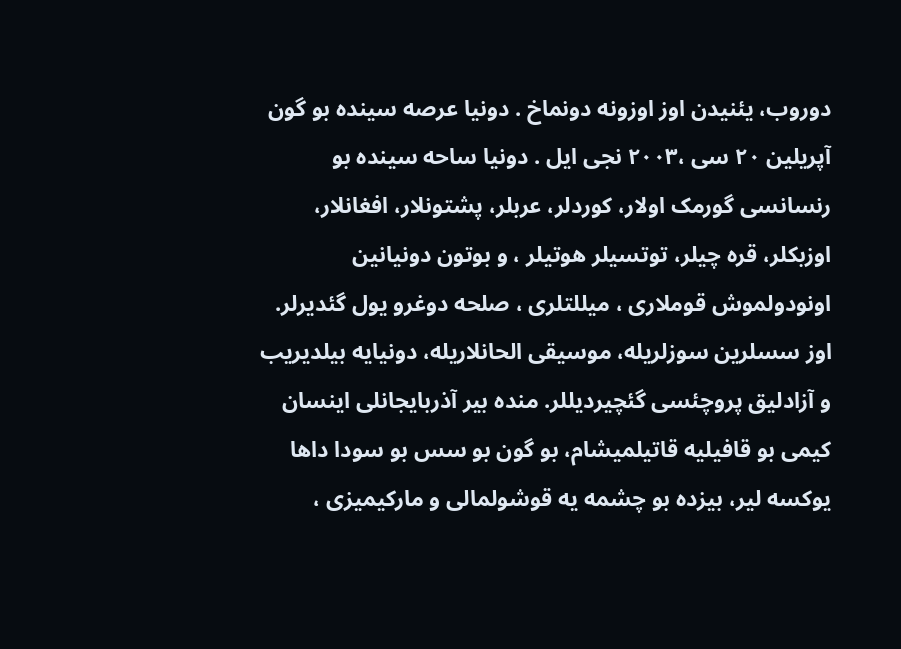دوروب، يئنيدن اوز اوزونه دونماخ . دونيا عرصه سينده بو گون آپريلين ۲۰ سی ،۲۰۰۳ نجی ايل . دونيا ساحه سينده بو رنسانسی گورمک اولار، کوردلر، عربلر، پشتونلار، افغانلار، اوزبکلر، قره چيلر، توتسيلر هوتيلر ، و بوتون دونيانين اونودولموش قوملاری ، ميللتلری ، صلحه دوغرو يول گئديرلر. اوز سسلرين سوزلريله، موسيقی الحانلاريله، دونيايه بيلديريب و آزادليق پروچئسی گئچيرديللر. منده بير آذربايجانلی اينسان کيمی بو قافيليه قاتيلميشام، بو گون بو سس بو سودا داها يوکسه لير، بيزده بو چشمه يه قوشولمالی و مارکيميزی ،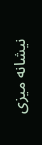نيشانه ميزی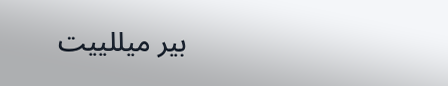بير ميللييت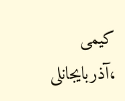کيمی ،آذربايجانلی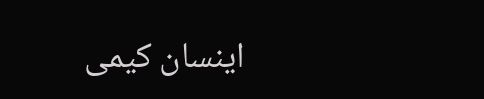اينسان کيمی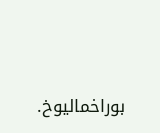بوراخماليوخ.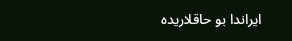ايراندا بو حاقلاريده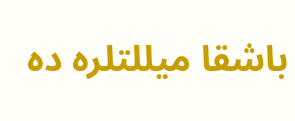باشقا ميللتلره ده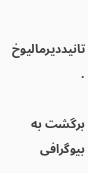تانيدديرماليوخ .

برگشت به بيوگرافی